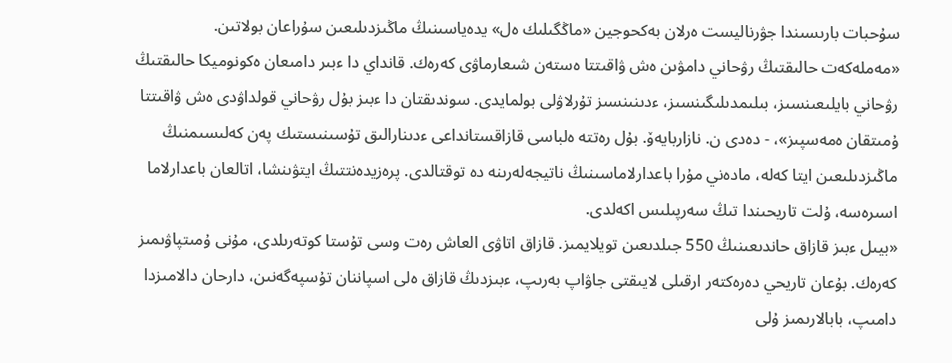سۇحبات بارىسىندا جۋرناليست ەرلان بەكحوجين «ماڭگىلىك ەل» يدەياسىنىڭ ماڭىزدىلىعىن سۇراعان بولاتىن.
«مەملەكەت حالىقتىڭ رۋحاني دامۋىن ەش ۋاقىتتا ەستەن شىعارماۋى كەرەك. قانداي دا ءبىر دامىعان ەكونوميكا حالىقتىڭ رۋحاني بايلىعىنسىز، بىلىمدىلىگىنسىز، ءدىنىنسىز تۇرلاۋلى بولمايدى. سوندىقتان دا ءبىز بۇل رۋحاني قولداۋدى ەش ۋاقىتتا ۇمىتقان ەمەسپىز»، - دەدى ن. نازاربايەۆ. بۇل رەتتە ەلباسى قازاقستانداعى ءدىنارالىق تۇسىنىستىك پەن كەلىسىمنىڭ ماڭىزدىلىعىن ايتا كەلە، مادەني مۇرا باعدارلاماسىنىڭ ناتيجەلەرىنە دە توقتالدى. پرەزيدەنتتىڭ ايتۋىنشا، اتالعان باعدارلاما اسىرەسە، ۇلت تاريحىندا تىڭ سەرپىلىس اكەلدى.
«بيىل ءبىز قازاق حاندىعىنىڭ 550 جىلدىعىن تويلايمىز. قازاق اتاۋى العاش رەت وسى تۇستا كوتەرىلدى، مۇنى ۇمىتپاۋىمىز كەرەك. بۇعان تاريحي دەرەكتەر ارقىلى لايىقتى جاۋاپ بەرىپ، ءبىزدىڭ قازاق ەلى اسپاننان تۇسپەگەنىن، دارحان دالامىزدا دامىپ، بابالارىمىز ۇلى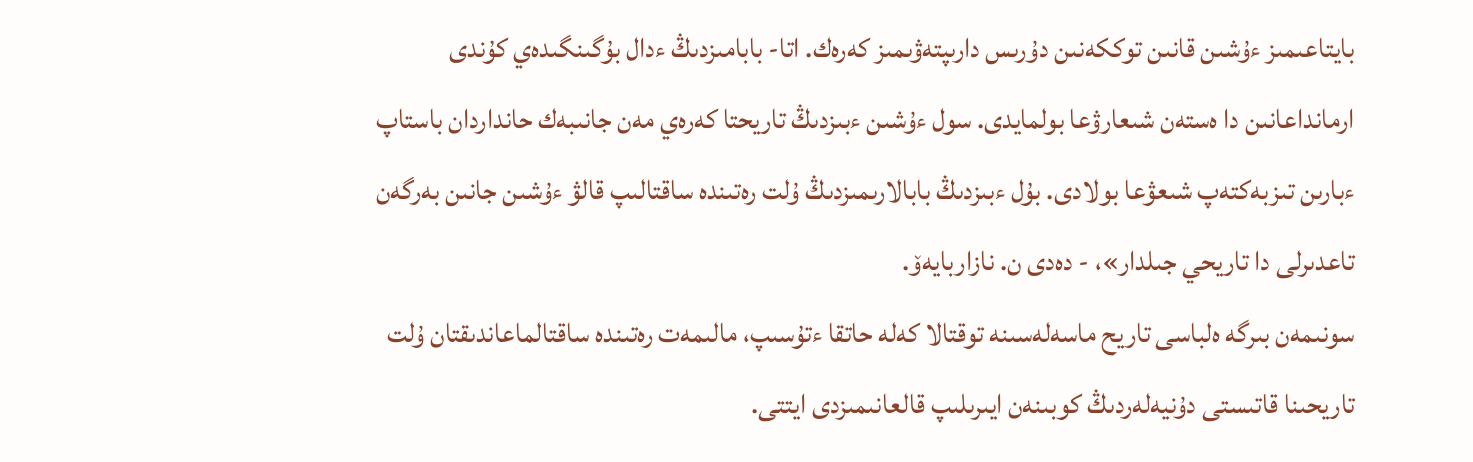بايتاعىمىز ءۇشىن قانىن توككەنىن دۇرىس دارىپتەۋىمىز كەرەك. اتا- بابامىزدىڭ ءدال بۇگىنگىدەي كۇندى ارمانداعانىن دا ەستەن شىعارۋعا بولمايدى. سول ءۇشىن ءبىزدىڭ تاريحتا كەرەي مەن جانىبەك حانداردان باستاپ ءبارىن تىزبەكتەپ شىعۋعا بولادى. بۇل ءبىزدىڭ بابالارىمىزدىڭ ۇلت رەتىندە ساقتالىپ قالۋ ءۇشىن جانىن بەرگەن تاعدىرلى دا تاريحي جىلدار»، - دەدى ن. نازاربايەۆ.
سونىمەن بىرگە ەلباسى تاريح ماسەلەسىنە توقتالا كەلە حاتقا ءتۇسىپ، مالىمەت رەتىندە ساقتالماعاندىقتان ۇلت تاريحىنا قاتىستى دۇنيەلەردىڭ كوبىنەن ايىرىلىپ قالعانىمىزدى ايتتى.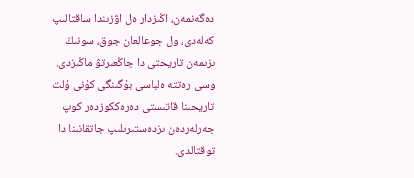دەگەنمەن، اڭىزدار ەل اۋزىندا ساقتالىپ كەلەدى، ول جوعالعان جوق، سونىڭ ىزىمەن تاريحتى دا جاڭعىرتۋ ماڭىزدى. وسى رەتتە ەلباسى بۇگىنگى كۇنى ۇلت تاريحىنا قاتىستى دەرەككوزدەر كوپ جەرلەردەن ىزدەستىرىلىپ جاتقانىنا دا توقتالدى.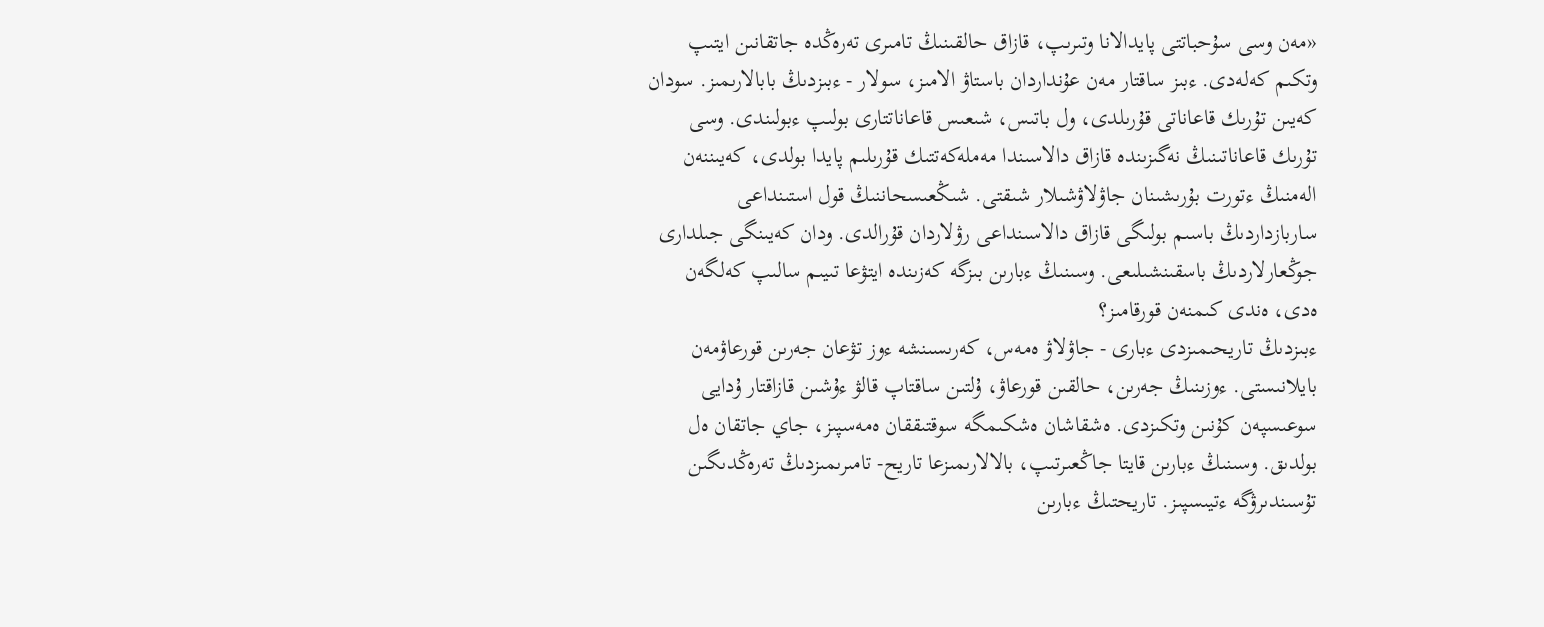«مەن وسى سۇحباتتى پايدالانا وتىرىپ، قازاق حالقىنىڭ تامىرى تەرەڭدە جاتقانىن ايتىپ وتكىم كەلەدى. ءبىز ساقتار مەن عۇنداردان باستاۋ الامىز، سولار - ءبىزدىڭ بابالارىمىز. سودان كەيىن تۇرىك قاعاناتى قۇرىلدى، ول باتىس، شىعىس قاعاناتتارى بولىپ ءبولىندى. وسى تۇرىك قاعاناتىنىڭ نەگىزىندە قازاق دالاسىندا مەملەكەتتىك قۇرىلىم پايدا بولدى، كەيىننەن الەمنىڭ ءتورت بۇرىشىنان جاۋلاۋشىلار شىقتى. شىڭعىسحاننىڭ قول استىنداعى ساربازداردىڭ باسىم بولىگى قازاق دالاسىنداعى رۋلاردان قۇرالدى. ودان كەيىنگى جىلدارى جوڭعارلاردىڭ باسقىنشىلىعى. وسىنىڭ ءبارىن بىزگە كەزىندە ايتۋعا تىيىم سالىپ كەلگەن ەدى، ەندى كىمنەن قورقامىز؟
ءبىزدىڭ تاريحىمىزدى ءبارى - جاۋلاۋ ەمەس، كەرىسىنشە ءوز تۋعان جەرىن قورعاۋمەن بايلانىستى. ءوزىنىڭ جەرىن، حالقىن قورعاۋ، ۇلتىن ساقتاپ قالۋ ءۇشىن قازاقتار ۇدايى سوعىسپەن كۇنىن وتكىزدى. ەشقاشان ەشكىمگە سوقتىققان ەمەسپىز، جاي جاتقان ەل بولدىق. وسىنىڭ ءبارىن قايتا جاڭعىرتىپ، بالالارىمىزعا تاريح- تامىرىمىزدىڭ تەرەڭدىگىن تۇسىندىرۋگە ءتيىسپىز. تاريحتىڭ ءبارىن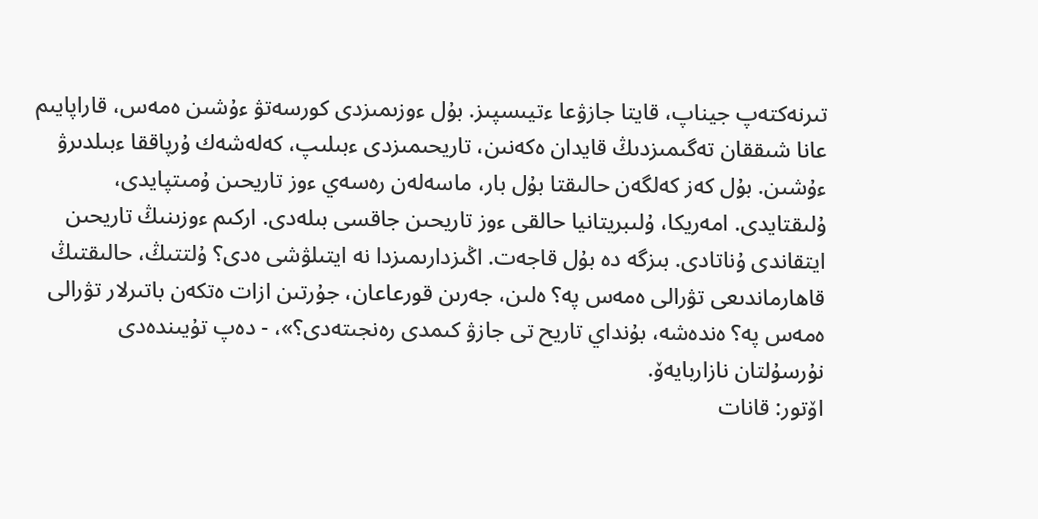تىرنەكتەپ جيناپ، قايتا جازۋعا ءتيىسپىز. بۇل ءوزىمىزدى كورسەتۋ ءۇشىن ەمەس، قاراپايىم عانا شىققان تەگىمىزدىڭ قايدان ەكەنىن، تاريحىمىزدى ءبىلىپ، كەلەشەك ۇرپاققا ءبىلدىرۋ ءۇشىن. بۇل كەز كەلگەن حالىقتا بۇل بار، ماسەلەن رەسەي ءوز تاريحىن ۇمىتپايدى، ۇلىقتايدى. امەريكا، ۇلىبريتانيا حالقى ءوز تاريحىن جاقسى بىلەدى. اركىم ءوزىنىڭ تاريحىن ايتقاندى ۇناتادى. بىزگە دە بۇل قاجەت. اڭىزدارىمىزدا نە ايتىلۋشى ەدى؟ ۇلتتىڭ، حالىقتىڭ قاھارماندىعى تۋرالى ەمەس پە؟ ەلىن، جەرىن قورعاعان، جۇرتىن ازات ەتكەن باتىرلار تۋرالى ەمەس پە؟ ەندەشە، بۇنداي تاريح تى جازۋ كىمدى رەنجىتەدى؟»، - دەپ تۇيىندەدى نۇرسۇلتان نازاربايەۆ.
اۆتور: قانات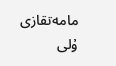مامەتقازى ۇلى